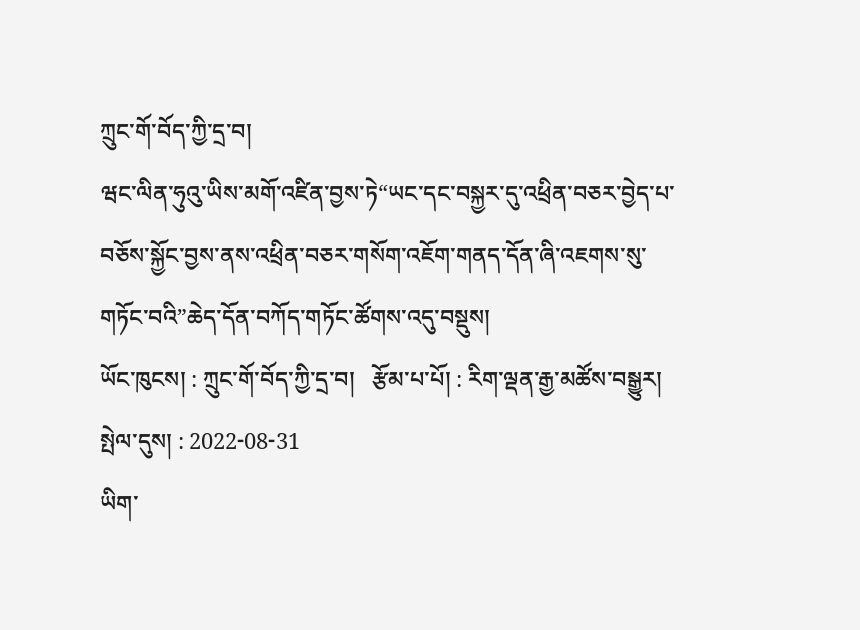ཀྲུང་གོ་བོད་ཀྱི་དྲ་བ།
ཝང་ལིན་ཧུའུ་ཡིས་མགོ་འཛིན་བྱས་ཏེ“ཡང་དང་བསྐྱར་དུ་འཕྲིན་བཅར་བྱེད་པ་བཅོས་སྐྱོང་བྱས་ནས་འཕྲིན་བཅར་གསོག་འཇོག་གནད་དོན་ཞི་འཇགས་སུ་གཏོང་བའི”ཆེད་དོན་བཀོད་གཏོང་ཚོགས་འདུ་བསྡུས།
ཡོང་ཁུངས། : ཀྲུང་གོ་བོད་ཀྱི་དྲ་བ།   རྩོམ་པ་པོ། : རིག་ལྡན་རྒྱ་མཚོས་བསྒྱུར།   སྤེལ་དུས། : 2022-08-31
ཡིག་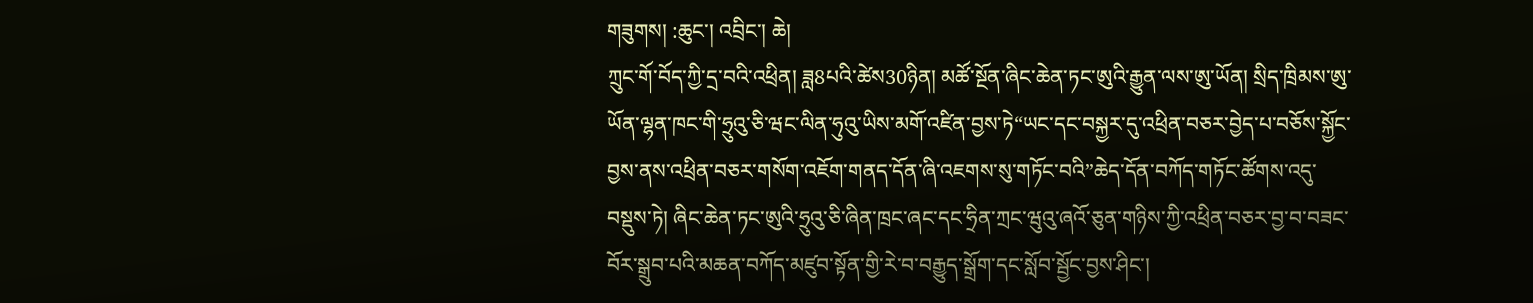གཟུགས། :ཆུང་། འབྲིང་། ཆེ།
ཀྲུང་གོ་བོད་ཀྱི་དྲ་བའི་འཕྲིན། ཟླ8པའི་ཚེས30ཉིན། མཚོ་སྔོན་ཞིང་ཆེན་ཏང་ཨུའི་རྒྱུན་ལས་ཨུ་ཡོན། སྲིད་ཁྲིམས་ཨུ་ཡོན་ལྷན་ཁང་གི་ཧྲུའུ་ཅི་ཝང་ལིན་ཧུའུ་ཡིས་མགོ་འཛིན་བྱས་ཏེ“ཡང་དང་བསྐྱར་དུ་འཕྲིན་བཅར་བྱེད་པ་བཅོས་སྐྱོང་བྱས་ནས་འཕྲིན་བཅར་གསོག་འཇོག་གནད་དོན་ཞི་འཇགས་སུ་གཏོང་བའི”ཆེད་དོན་བཀོད་གཏོང་ཚོགས་འདུ་བསྡུས་ཏེ། ཞིང་ཆེན་ཏང་ཨུའི་ཧྲུའུ་ཅི་ཞིན་ཁྲང་ཞང་དང་ཧྲིན་ཀྲང་ཝུའུ་ཞའོ་ཅུན་གཉིས་ཀྱི་འཕྲིན་བཅར་བྱ་བ་བཟང་བོར་སྒྲུབ་པའི་མཆན་བཀོད་མཛུབ་སྟོན་གྱི་རེ་བ་བརྒྱུད་སྒྲོག་དང་སློབ་སྦྱོང་བྱས་ཤིང་།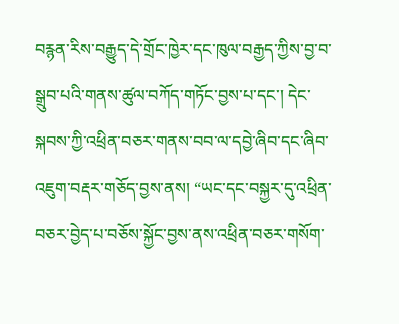བརྙན་རིས་བརྒྱུད་དེ་གྲོང་ཁྱེར་དང་ཁུལ་བརྒྱད་ཀྱིས་བྱ་བ་སྒྲུབ་པའི་གནས་ཚུལ་བཀོད་གཏོང་བྱས་པ་དང་། དེང་སྐབས་ཀྱི་འཕྲིན་བཅར་གནས་བབ་ལ་དབྱེ་ཞིབ་དང་ཞིབ་འཇུག་བརྡར་གཅོད་བྱས་ནས། “ཡང་དང་བསྐྱར་དུ་འཕྲིན་བཅར་བྱེད་པ་བཅོས་སྐྱོང་བྱས་ནས་འཕྲིན་བཅར་གསོག་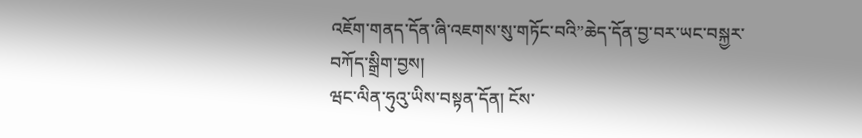འཇོག་གནད་དོན་ཞི་འཇགས་སུ་གཏོང་བའི”ཆེད་དོན་བྱ་བར་ཡང་བསྐྱར་བཀོད་སྒྲིག་བྱས།
ཝང་ལིན་ཧུའུ་ཡིས་བསྟན་དོན། ངོས་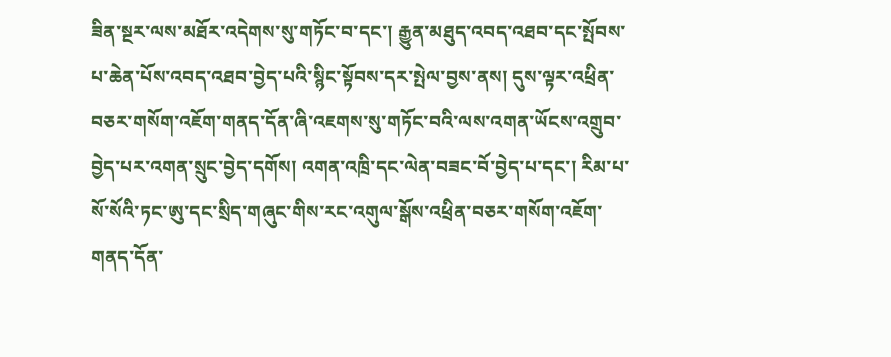ཟིན་སྔར་ལས་མཐོར་འདེགས་སུ་གཏོང་བ་དང་། རྒྱུན་མཐུད་འབད་འཐབ་དང་སྤོབས་པ་ཆེན་པོས་འབད་འཐབ་བྱེད་པའི་སྙིང་སྟོབས་དར་སྤེལ་བྱས་ནས། དུས་ལྟར་འཕྲིན་བཅར་གསོག་འཇོག་གནད་དོན་ཞི་འཇགས་སུ་གཏོང་བའི་ལས་འགན་ཡོངས་འགྲུབ་བྱེད་པར་འགན་སྲུང་བྱེད་དགོས། འགན་འཁྲི་དང་ལེན་བཟང་བོ་བྱེད་པ་དང་། རིམ་པ་སོ་སོའི་ཏང་ཨུ་དང་སྲིད་གཞུང་གིས་རང་འགུལ་སྒོས་འཕྲིན་བཅར་གསོག་འཇོག་གནད་དོན་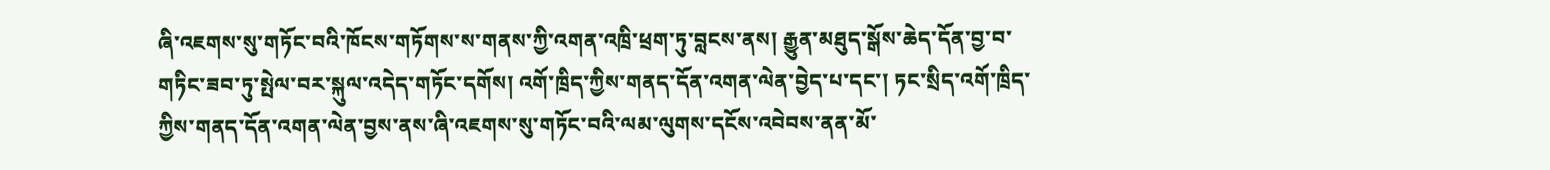ཞི་འཇགས་སུ་གཏོང་བའི་ཁོངས་གཏོགས་ས་གནས་ཀྱི་འགན་འཁྲི་ཕྲག་ཏུ་བླངས་ནས། རྒྱུན་མཐུད་སྒོས་ཆེད་དོན་བྱ་བ་གཏིང་ཟབ་ཏུ་སྤེལ་བར་སྐུལ་འདེད་གཏོང་དགོས། འགོ་ཁྲིད་ཀྱིས་གནད་དོན་འགན་ལེན་བྱེད་པ་དང་། ཏང་སྲིད་འགོ་ཁྲིད་ཀྱིས་གནད་དོན་འགན་ལེན་བྱས་ནས་ཞི་འཇགས་སུ་གཏོང་བའི་ལམ་ལུགས་དངོས་འབེབས་ནན་མོ་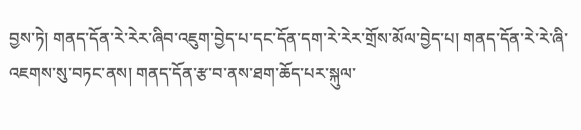བྱས་ཏེ། གནད་དོན་རེ་རེར་ཞིབ་འཇུག་བྱེད་པ་དང་དོན་དག་རེ་རེར་གྲོས་མོལ་བྱེད་པ། གནད་དོན་རེ་རེ་ཞི་འཇགས་སུ་བཏང་ནས། གནད་དོན་རྩ་བ་ནས་ཐག་ཆོད་པར་སྐུལ་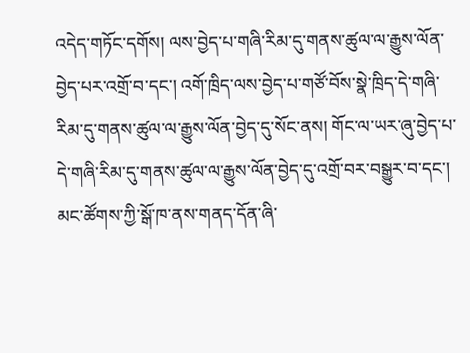འདེད་གཏོང་དགོས། ལས་བྱེད་པ་གཞི་རིམ་དུ་གནས་ཚུལ་ལ་རྒྱུས་ལོན་བྱེད་པར་འགྲོ་བ་དང་། འགོ་ཁྲིད་ལས་བྱེད་པ་གཙོ་བོས་སྣེ་ཁྲིད་དེ་གཞི་རིམ་དུ་གནས་ཚུལ་ལ་རྒྱུས་ལོན་བྱེད་དུ་སོང་ནས། གོང་ལ་ཡར་ཞུ་བྱེད་པ་དེ་གཞི་རིམ་དུ་གནས་ཚུལ་ལ་རྒྱུས་ལོན་བྱེད་དུ་འགྲོ་བར་བསྒྱུར་བ་དང་། མང་ཚོགས་ཀྱི་སྒོ་ཁ་ནས་གནད་དོན་ཞི་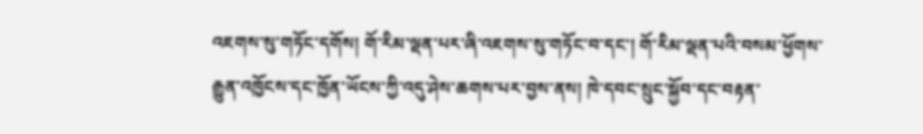འཇགས་སུ་གཏོང་དགོས། གོ་རིམ་ལྡན་པར་ཞི་འཇགས་སུ་གཏོང་བ་དང་། གོ་རིམ་ལྡན་པའི་བསམ་ཕྱོགས་རྒྱུན་འཁྱོངས་དང་ཁྱོན་ཡོངས་ཀྱི་འདུ་ཤེས་ཆགས་པར་བྱས་ནས། ཁེ་དབང་སྲུང་སྐྱོབ་དང་བརྟན་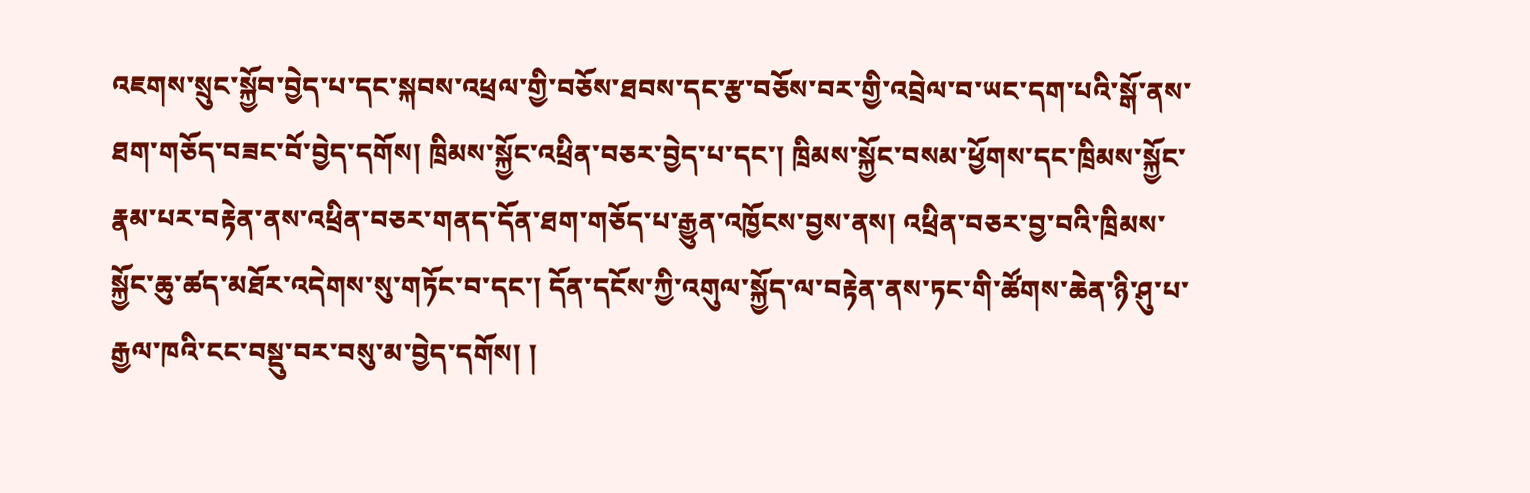འཇགས་སྲུང་སྐྱོབ་བྱེད་པ་དང་སྐབས་འཕྲལ་གྱི་བཅོས་ཐབས་དང་རྩ་བཅོས་བར་གྱི་འབྲེལ་བ་ཡང་དག་པའི་སྒོ་ནས་ཐག་གཅོད་བཟང་བོ་བྱེད་དགོས། ཁྲིམས་སྐྱོང་འཕྲིན་བཅར་བྱེད་པ་དང་། ཁྲིམས་སྐྱོང་བསམ་ཕྱོགས་དང་ཁྲིམས་སྐྱོང་རྣམ་པར་བརྟེན་ནས་འཕྲིན་བཅར་གནད་དོན་ཐག་གཅོད་པ་རྒྱུན་འཁྱོངས་བྱས་ནས། འཕྲིན་བཅར་བྱ་བའི་ཁྲིམས་སྐྱོང་ཆུ་ཚད་མཐོར་འདེགས་སུ་གཏོང་བ་དང་། དོན་དངོས་ཀྱི་འགུལ་སྐྱོད་ལ་བརྟེན་ནས་ཏང་གི་ཚོགས་ཆེན་ཉི་ཤུ་པ་རྒྱལ་ཁའི་ངང་བསྡུ་བར་བསུ་མ་བྱེད་དགོས། །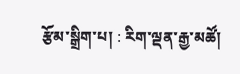རྩོམ་སྒྲིག་པ། : རིག་ལྡན་རྒྱ་མཚོ།